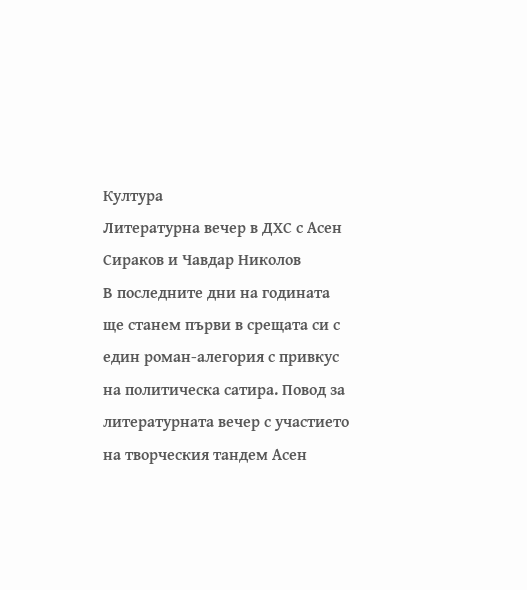Култура
Литературна вечер в ДХС с Асен Сираков и Чавдар Николов
В последните дни на годината ще станем първи в срещата си с един роман-алегория с привкус на политическа сатира. Повод за литературната вечер с участието на творческия тандем Асен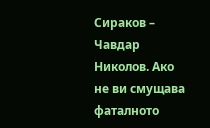Сираков – Чавдар Николов. Ако не ви смущава фаталното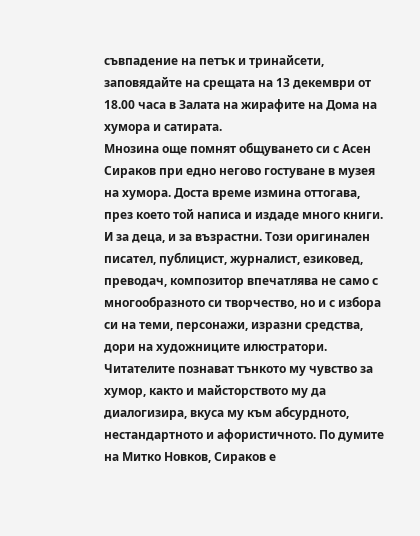съвпадение на петък и тринайсети, заповядайте на срещата на 13 декември от 18.00 часа в Залата на жирафите на Дома на хумора и сатирата.
Мнозина още помнят общуването си с Асен Сираков при едно негово гостуване в музея на хумора. Доста време измина оттогава, през което той написа и издаде много книги. И за деца, и за възрастни. Този оригинален писател, публицист, журналист, езиковед, преводач, композитор впечатлява не само с многообразното си творчество, но и с избора си на теми, персонажи, изразни средства, дори на художниците илюстратори. Читателите познават тънкото му чувство за хумор, както и майсторството му да диалогизира, вкуса му към абсурдното, нестандартното и афористичното. По думите на Митко Новков, Сираков е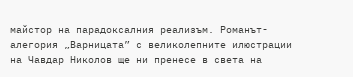майстор на парадоксалния реализъм. Романът-алегория „Варницата” с великолепните илюстрации на Чавдар Николов ще ни пренесе в света на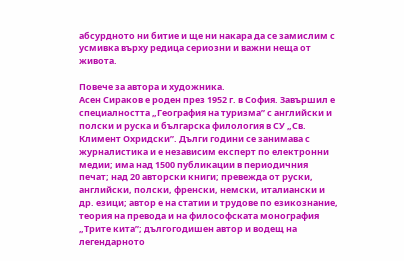абсурдното ни битие и ще ни накара да се замислим с усмивка върху редица сериозни и важни неща от живота.

Повече за автора и художника.
Асен Сираков е роден през 1952 г. в София. Завършил е специалността „География на туризма” с английски и полски и руска и българска филология в СУ „Св. Климент Охридски”. Дълги години се занимава с журналистика и е независим експерт по електронни медии; има над 1500 публикации в периодичния печат; над 20 авторски книги; превежда от руски, английски, полски, френски, немски, италиански и др. езици; автор е на статии и трудове по езикознание, теория на превода и на философската монография „Трите кита”; дългогодишен автор и водещ на легендарното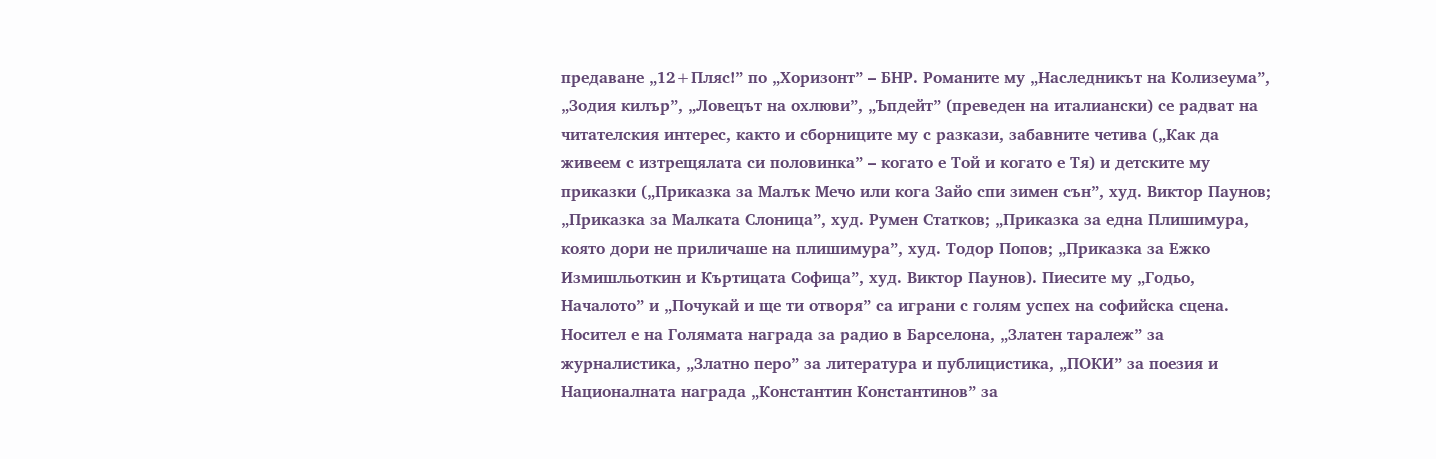предаване „12+Пляс!” по „Хоризонт” – БНР. Романите му „Наследникът на Колизеума”, „Зодия килър”, „Ловецът на охлюви”, „Ъпдейт” (преведен на италиански) се радват на читателския интерес, както и сборниците му с разкази, забавните четива („Как да живеем с изтрещялата си половинка” – когато е Той и когато е Тя) и детските му приказки („Приказка за Малък Мечо или кога Зайо спи зимен сън”, худ. Виктор Паунов; „Приказка за Малката Слоница”, худ. Румен Статков; „Приказка за една Плишимура, която дори не приличаше на плишимура”, худ. Тодор Попов; „Приказка за Ежко Измишльоткин и Къртицата Софица”, худ. Виктор Паунов). Пиесите му „Годьо, Началото” и „Почукай и ще ти отворя” са играни с голям успех на софийска сцена. Носител е на Голямата награда за радио в Барселона, „Златен таралеж” за журналистика, „Златно перо” за литература и публицистика, „ПОКИ” за поезия и Националната награда „Константин Константинов” за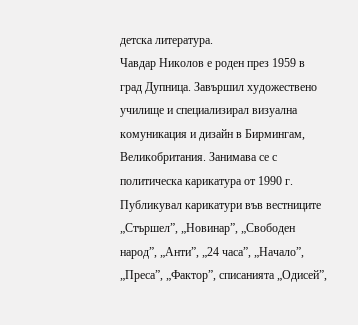детска литература.
Чавдар Николов е роден през 1959 в град Дупница. Завършил художествено училище и специализирал визуална комуникация и дизайн в Бирмингам, Великобритания. Занимава се с политическа карикатура от 1990 г. Публикувал карикатури във вестниците „Стършел”, „Новинар”, „Свободен народ”, „Анти”, „24 часа”, „Начало”, „Преса”, „Фактор”, списанията „Одисей”,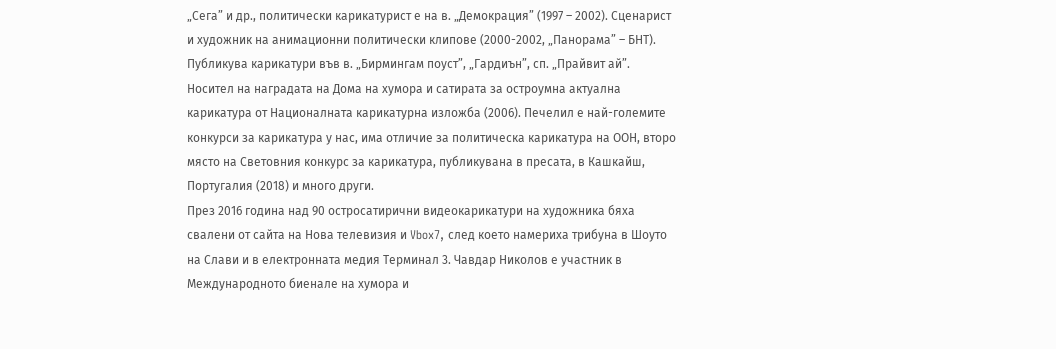„Сега” и др., политически карикатурист е на в. „Демокрация” (1997 – 2002). Сценарист и художник на анимационни политически клипове (2000-2002, „Панорама” – БНТ). Публикува карикатури във в. „Бирмингам поуст”, „Гардиън”, сп. „Прайвит ай”. Носител на наградата на Дома на хумора и сатирата за остроумна актуална карикатура от Националната карикатурна изложба (2006). Печелил е най-големите конкурси за карикатура у нас, има отличие за политическа карикатура на ООН, второ място на Световния конкурс за карикатура, публикувана в пресата, в Кашкайш, Португалия (2018) и много други.
През 2016 година над 90 остросатирични видеокарикатури на художника бяха свалени от сайта на Нова телевизия и Vbox7, след което намериха трибуна в Шоуто на Слави и в електронната медия Терминал 3. Чавдар Николов е участник в Международното биенале на хумора и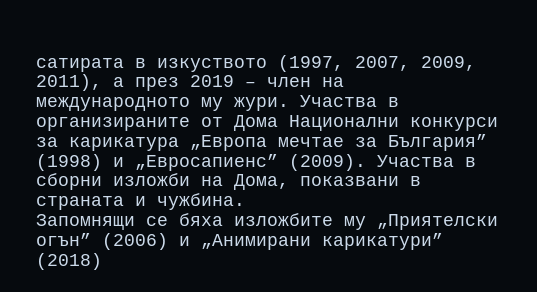сатирата в изкуството (1997, 2007, 2009, 2011), а през 2019 – член на международното му жури. Участва в организираните от Дома Национални конкурси за карикатура „Европа мечтае за България” (1998) и „Евросапиенс” (2009). Участва в сборни изложби на Дома, показвани в страната и чужбина.
Запомнящи се бяха изложбите му „Приятелски огън” (2006) и „Анимирани карикатури” (2018)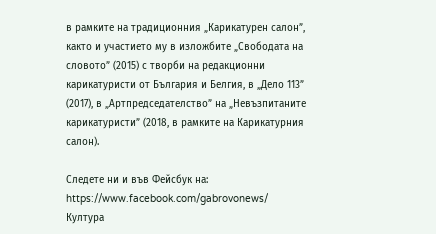в рамките на традиционния „Карикатурен салон”, както и участието му в изложбите „Свободата на словото” (2015) с творби на редакционни карикатуристи от България и Белгия, в „Дело 113” (2017), в „Артпредседателство” на „Невъзпитаните карикатуристи” (2018, в рамките на Карикатурния салон).

Следете ни и във Фейсбук на:
https://www.facebook.com/gabrovonews/
Култура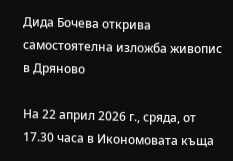Дида Бочева открива самостоятелна изложба живопис в Дряново

На 22 април 2026 г., сряда, от 17.30 часа в Икономовата къща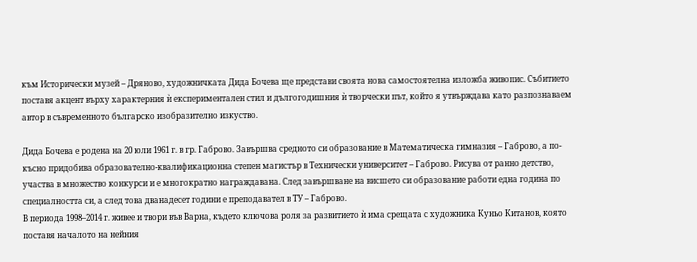към Исторически музей – Дряново, художничката Дида Бочева ще представи своята нова самостоятелна изложба живопис. Събитието поставя акцент върху характерния ѝ експериментален стил и дългогодишния ѝ творчески път, който я утвърждава като разпознаваем автор в съвременното българско изобразително изкуство.

Дида Бочева е родена на 20 юли 1961 г. в гр. Габрово. Завършва средното си образование в Математическа гимназия – Габрово, а по-късно придобива образователно-квалификационна степен магистър в Технически университет – Габрово. Рисува от ранно детство, участва в множество конкурси и е многократно награждавана. След завършване на висшето си образование работи една година по специалността си, а след това дванадесет години е преподавател в ТУ – Габрово.
В периода 1998–2014 г. живее и твори във Варна, където ключова роля за развитието ѝ има срещата с художника Куньо Китанов, която поставя началото на нейния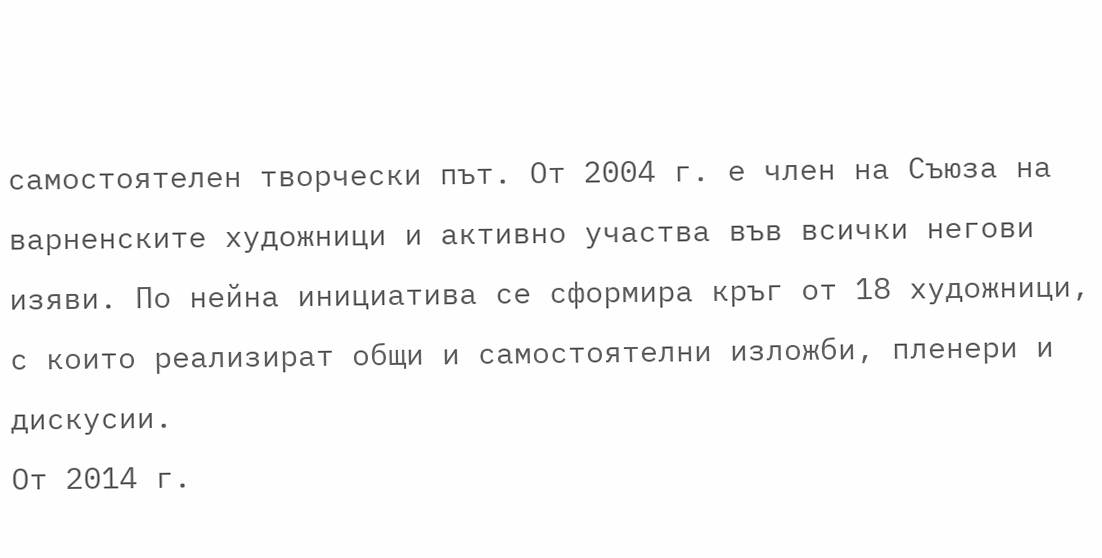самостоятелен творчески път. От 2004 г. е член на Съюза на варненските художници и активно участва във всички негови изяви. По нейна инициатива се сформира кръг от 18 художници, с които реализират общи и самостоятелни изложби, пленери и дискусии.
От 2014 г.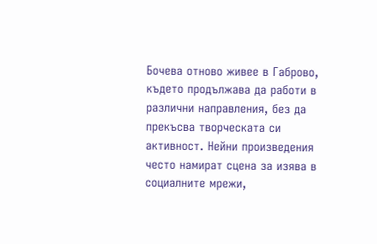Бочева отново живее в Габрово, където продължава да работи в различни направления, без да прекъсва творческата си активност. Нейни произведения често намират сцена за изява в социалните мрежи,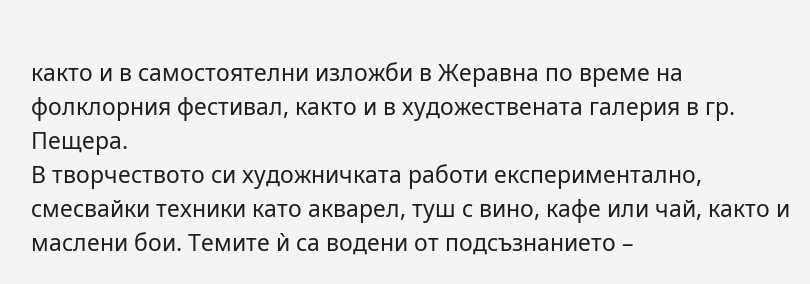както и в самостоятелни изложби в Жеравна по време на фолклорния фестивал, както и в художествената галерия в гр. Пещера.
В творчеството си художничката работи експериментално, смесвайки техники като акварел, туш с вино, кафе или чай, както и маслени бои. Темите ѝ са водени от подсъзнанието –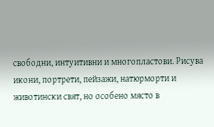свободни, интуитивни и многопластови. Рисува икони, портрети, пейзажи, натюрморти и животински свят, но особено място в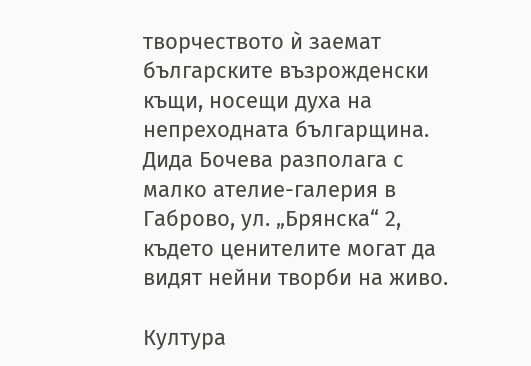творчеството ѝ заемат българските възрожденски къщи, носещи духа на непреходната българщина.
Дида Бочева разполага с малко ателие-галерия в Габрово, ул. „Брянска“ 2, където ценителите могат да видят нейни творби на живо.

Култура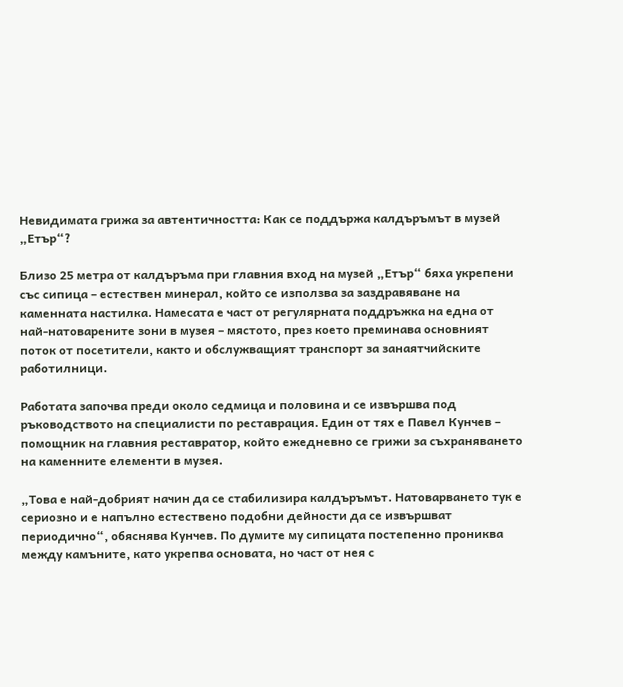Невидимата грижа за автентичността: Как се поддържа калдъръмът в музей „Етър“?

Близо 25 метра от калдъръма при главния вход на музей „Етър“ бяха укрепени със сипица – естествен минерал, който се използва за заздравяване на каменната настилка. Намесата е част от регулярната поддръжка на една от най-натоварените зони в музея – мястото, през което преминава основният поток от посетители, както и обслужващият транспорт за занаятчийските работилници.

Работата започва преди около седмица и половина и се извършва под ръководството на специалисти по реставрация. Един от тях е Павел Кунчев – помощник на главния реставратор, който ежедневно се грижи за съхраняването на каменните елементи в музея.

„Това е най-добрият начин да се стабилизира калдъръмът. Натоварването тук е сериозно и е напълно естествено подобни дейности да се извършват периодично“, обяснява Кунчев. По думите му сипицата постепенно прониква между камъните, като укрепва основата, но част от нея с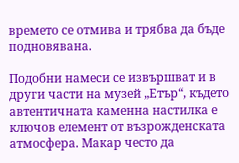времето се отмива и трябва да бъде подновявана.

Подобни намеси се извършват и в други части на музей „Етър“, където автентичната каменна настилка е ключов елемент от възрожденската атмосфера. Макар често да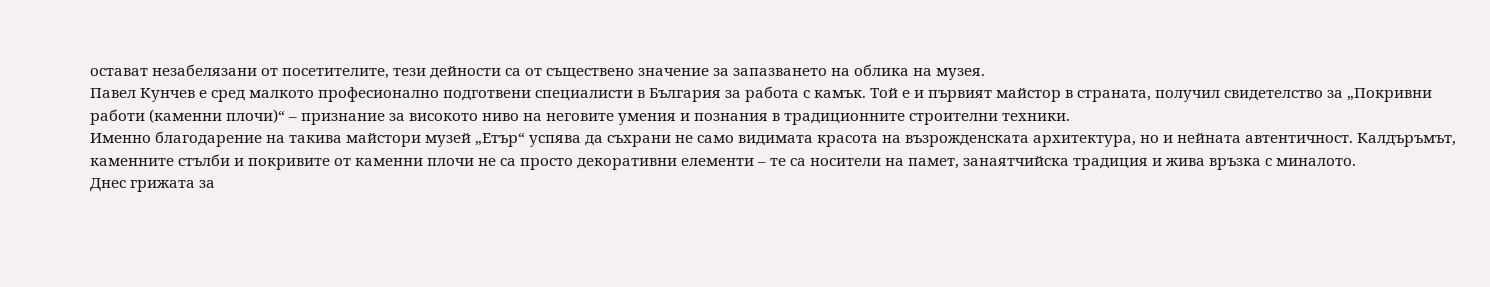остават незабелязани от посетителите, тези дейности са от съществено значение за запазването на облика на музея.
Павел Кунчев е сред малкото професионално подготвени специалисти в България за работа с камък. Той е и първият майстор в страната, получил свидетелство за „Покривни работи (каменни плочи)“ – признание за високото ниво на неговите умения и познания в традиционните строителни техники.
Именно благодарение на такива майстори музей „Етър“ успява да съхрани не само видимата красота на възрожденската архитектура, но и нейната автентичност. Калдъръмът, каменните стълби и покривите от каменни плочи не са просто декоративни елементи – те са носители на памет, занаятчийска традиция и жива връзка с миналото.
Днес грижата за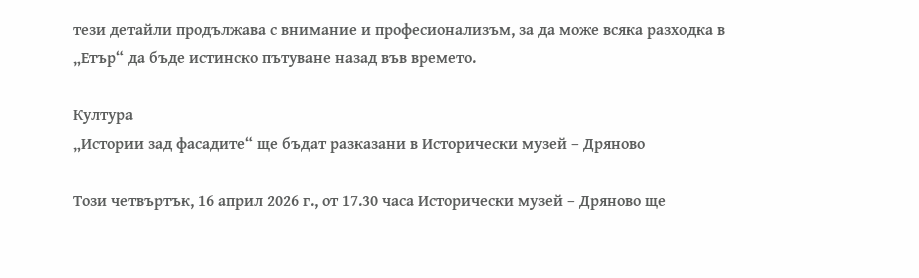тези детайли продължава с внимание и професионализъм, за да може всяка разходка в „Етър“ да бъде истинско пътуване назад във времето.

Култура
„Истории зад фасадите“ ще бъдат разказани в Исторически музей – Дряново

Този четвъртък, 16 април 2026 г., от 17.30 часа Исторически музей – Дряново ще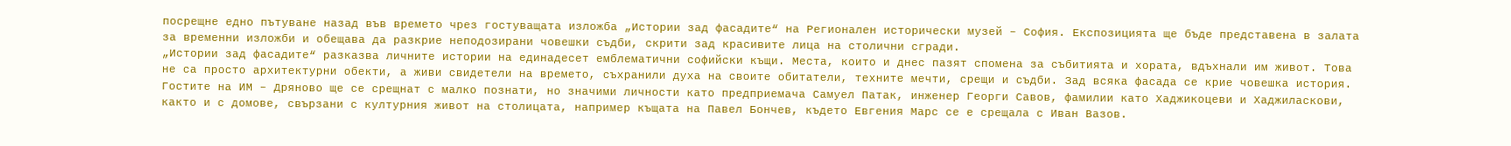посрещне едно пътуване назад във времето чрез гостуващата изложба „Истории зад фасадите“ на Регионален исторически музей – София. Експозицията ще бъде представена в залата за временни изложби и обещава да разкрие неподозирани човешки съдби, скрити зад красивите лица на столични сгради.
„Истории зад фасадите“ разказва личните истории на единадесет емблематични софийски къщи. Места, които и днес пазят спомена за събитията и хората, вдъхнали им живот. Това не са просто архитектурни обекти, а живи свидетели на времето, съхранили духа на своите обитатели, техните мечти, срещи и съдби. Зад всяка фасада се крие човешка история.
Гостите на ИМ – Дряново ще се срещнат с малко познати, но значими личности като предприемача Самуел Патак, инженер Георги Савов, фамилии като Хаджикоцеви и Хаджиласкови, както и с домове, свързани с културния живот на столицата, например къщата на Павел Бончев, където Евгения Марс се е срещала с Иван Вазов.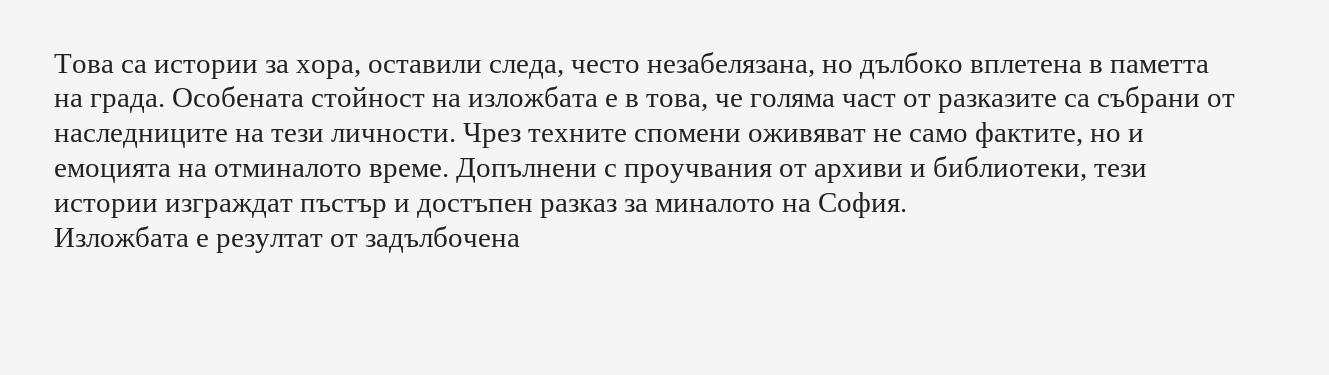Това са истории за хора, оставили следа, често незабелязана, но дълбоко вплетена в паметта на града. Особената стойност на изложбата е в това, че голяма част от разказите са събрани от наследниците на тези личности. Чрез техните спомени оживяват не само фактите, но и емоцията на отминалото време. Допълнени с проучвания от архиви и библиотеки, тези истории изграждат пъстър и достъпен разказ за миналото на София.
Изложбата е резултат от задълбочена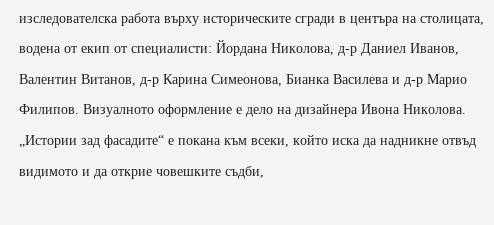изследователска работа върху историческите сгради в центъра на столицата, водена от екип от специалисти: Йордана Николова, д-р Даниел Иванов, Валентин Витанов, д-р Карина Симеонова, Бианка Василева и д-р Марио Филипов. Визуалното оформление е дело на дизайнера Ивона Николова.
„Истории зад фасадите“ е покана към всеки, който иска да надникне отвъд видимото и да открие човешките съдби,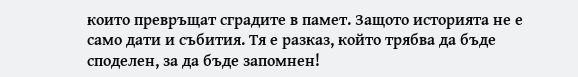които превръщат сградите в памет. Защото историята не е само дати и събития. Тя е разказ, който трябва да бъде споделен, за да бъде запомнен!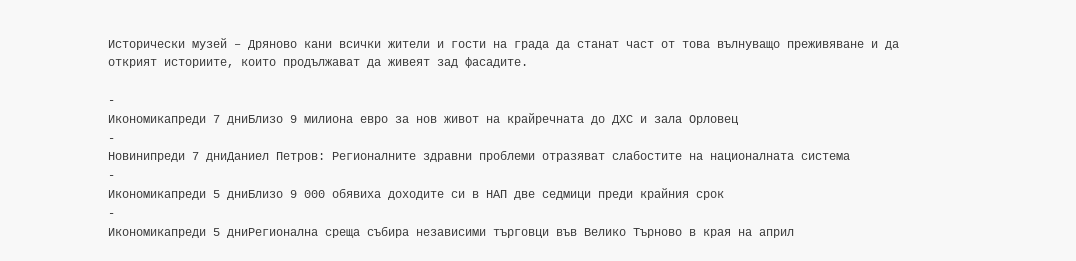Исторически музей – Дряново кани всички жители и гости на града да станат част от това вълнуващо преживяване и да открият историите, които продължават да живеят зад фасадите.

-
Икономикапреди 7 дниБлизо 9 милиона евро за нов живот на крайречната до ДХС и зала Орловец
-
Новинипреди 7 дниДаниел Петров: Регионалните здравни проблеми отразяват слабостите на националната система
-
Икономикапреди 5 дниБлизо 9 000 обявиха доходите си в НАП две седмици преди крайния срок
-
Икономикапреди 5 дниРегионална среща събира независими търговци във Велико Търново в края на април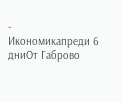-
Икономикапреди 6 дниОт Габрово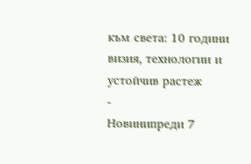към света: 10 години визия, технологии и устойчив растеж
-
Новинипреди 7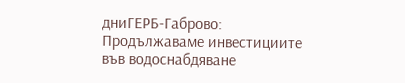дниГЕРБ-Габрово: Продължаваме инвестициите във водоснабдяване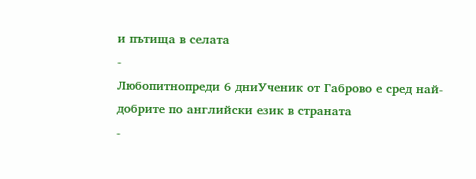и пътища в селата
-
Любопитнопреди 6 дниУченик от Габрово е сред най-добрите по английски език в страната
-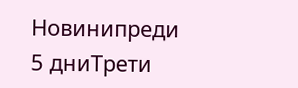Новинипреди 5 дниТрети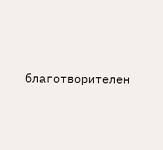благотворителен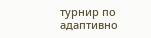турнир по адаптивно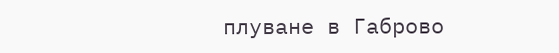плуване в Габрово